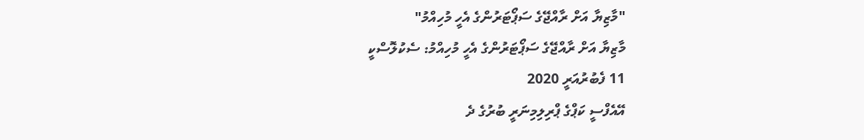"މާޒިޔާ އަށް ރާއްޖޭގެ ސަޕޯޓަރުންގެ އެހީ މުހިއްމު"
މާޒިޔާ އަށް ރާއްޖޭގެ ސަޕޯޓަރުންގެ އެހީ މުހިއްމު: ސެކުލޮސްކީ
11 ފެބުރުއަރީ 2020
އޭއެފްސީ ކަޕްގެ ޕްރިލިމިނަރީ ބުރުގެ ދެ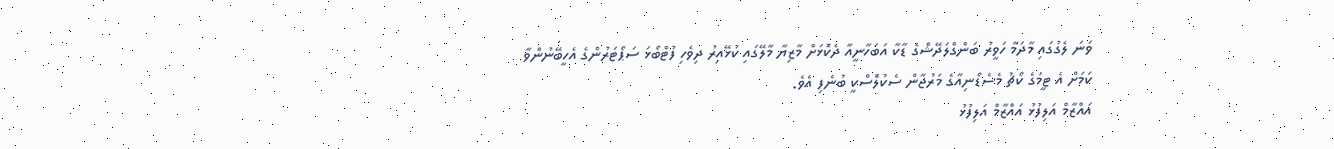ވަނަ ލެގުގައި މާދަމާ ހަވީރު ބަންގްލަދޭޝްގެ ޑާކާ އަބަހާނީއާ ދެކޮޅަށް މާޒިޔާ މާލޭގައި ކުޅޭއިރު ދިވެހި ފުޓްބޯޅަ ސަޕޯޓަރުންގެ އެހީބޭނުންވާ ކަމަށް އެ ޓީމުގެ ކޯޗު މެސެޑޯނިއާގެ މަރުޖާން ސެކުލޮސްކީ ބުނެފި އެވެ.
އައްޒާމް އަލިފުޅު އައްޒާމް އަލިފުޅު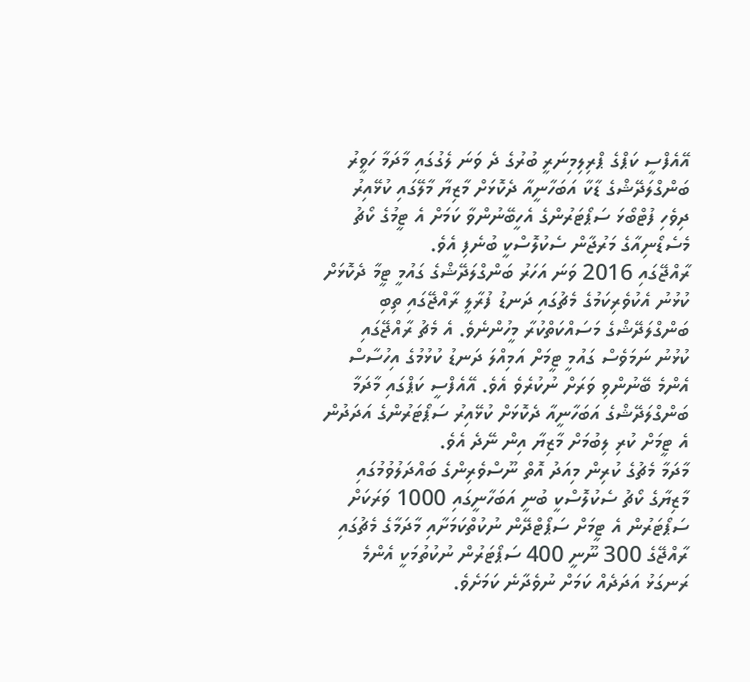އޭއެފްސީ ކަޕްގެ ޕްރިލިމިނަރީ ބުރުގެ ދެ ވަނަ ލެގުގައި މާދަމާ ހަވީރު ބަންގްލަދޭޝްގެ ޑާކާ އަބަހާނީއާ ދެކޮޅަށް މާޒިޔާ މާލޭގައި ކުޅޭއިރު ދިވެހި ފުޓްބޯޅަ ސަޕޯޓަރުންގެ އެހީބޭނުންވާ ކަމަށް އެ ޓީމުގެ ކޯޗު މެސެޑޯނިއާގެ މަރުޖާން ސެކުލޮސްކީ ބުނެފި އެވެ.
ރާއްޖޭގައި 2016 ވަނަ އަހަރު ބަންގްލަދޭޝްގެ ގައުމީ ޓީމާ ދެކޮޅަށް ކުޅުނު އެކުވެރިކަމުގެ މެޗުގައި ދަނޑު ފުރާލީ ރާއްޖޭގައި ތިބި ބަންގްލަދޭޝްގެ މަސައްކަތްކުރާ މީހުންނެވެ. އެ މެޗު ރާއްޖޭގައި ކުޅުނު ނަމަވެސް ގައުމީ ޓީމަށް އަމިއްލަ ދަނޑު ކުޅުމުގެ އިހުސާސް އެންމެ ބޭނުންވި ވަރަށް ނުކުރެވެ އެވެ. އޭއެފްސީ ކަޕްގައި މާދަމާ ބަންގްލަދޭޝްގެ އަބަހާނީއާ ދެކޮޅަށް ކުޅޭއިރު ސަޕޯޓަރުންގެ އަދަދުން އެ ޓީމަށް ކުރި ލިބުމަށް މާޒިޔާ އިން ނޭދެ އެވެ.
މާދަމާ މެޗުގެ ކުރިން މިއަދު އޮތް ނޫސްވެރިންގެ ބައްދަލުވުމުގައި މާޒިޔާގެ ކޯޗު ސެކުލޮސްކީ ބުނީ އަބަހާނީގައި 1000 ވަރަކަށް ސަޕޯޓަރުން އެ ޓީމަށް ސަޕޯޓްދޭން ނުކުތްކަމަށާއި މާދަމާގެ މެޗުގައި ރާއްޖޭގެ 300 ނޫނީ 400 ސަޕޯޓަރުން ނުކުތުމަކީ އެންމެ ރަނގަޅު އަދަދެއް ކަމަށް ނުވެދާނެ ކަމަށެވެ.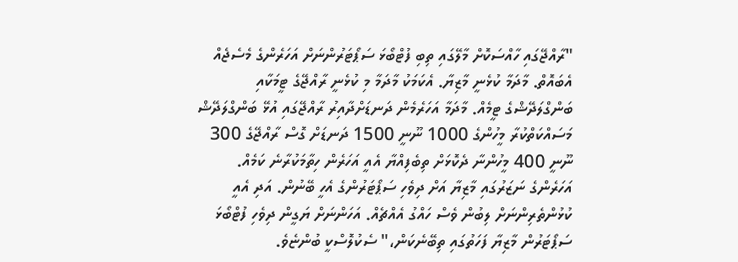"ރާއްޖޭގައި ހާއްސަކޮށް މާލޭގައި ތިބި ފުޓްބޯޅަ ސަޕޯޓަރުންނަށް އަހަރެންގެ މެސެޖެއް އެބައޮތް. މާދަމާ ކުޅެނީ މާޒިޔާ. އެކަމަކު މާދަމާ މި ކުޅެނީ ރާއްޖޭގެ ޓީމަކާއި ބަންގްލަދޭޝްގެ ޓީމެއް. މާދަމާ އަހަރެމެން ދަނޑަށްދާއިރު ރާއްޖޭގައި އުޅޭ ބަންގްލަދޭޝް މަސައްކަތްކުރާ މީހުންގެ 1000 ނޫނީ 1500 ދަނޑަށް ގޮސް ރާއްޖޭގެ 300 ނޫނީ 400 މީހުންނާ ދެކޮޅަށް ތިބެފިއްޔާ އެއީ އަހަރެން ހިތާމަކުރާނެ ކަމެއް. އަހަރެންގެ ނަޒަރުގައި މާޒިޔާ އަށް ދިވެހި ސަޕޯޓަރުންގެ އެހީ ބޭނުން. އަދި އެއީ ކުޅުންތެރިންނަށް ލިބުން ވެސް ހައްގު އެއްޗެއް. އަހަންނަށް ޔަގީން ދިވެހި ފުޓްބޯޅަ ސަޕޯޓަރުން މާޒިޔާ ފަހަތުގައި ތިބޭނެކަން،" ސެކުލޮސްކީ ބުންޏެވެ.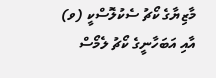މާޒިޔާގެ ކޯޗު ސެކުލޮސްކީ (ވ) އާއި އަބަހާނީގެ ކޯޗު ލެމޯސް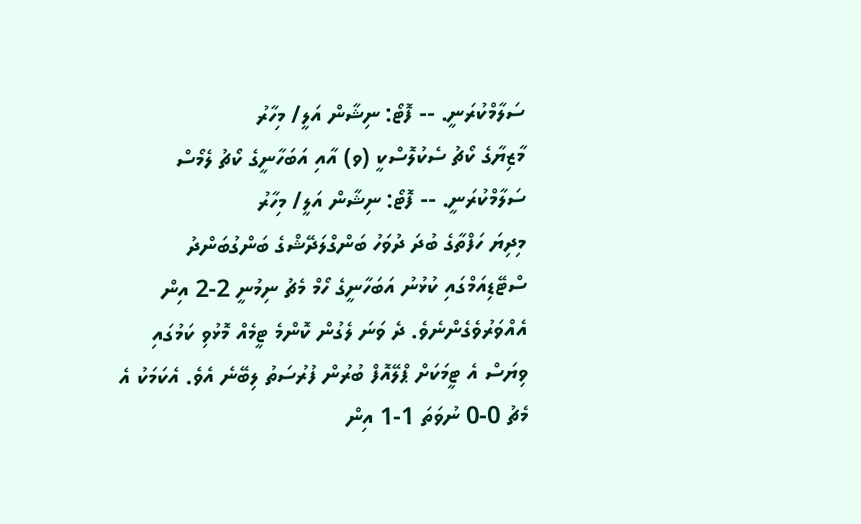ސަލާމްކުރަނީ. -- ފޮޓޯ: ނިޝާން އަލީ/ މިހާރު
މާޒިޔާގެ ކޯޗު ސެކުލޮސްކީ (ވ) އާއި އަބަހާނީގެ ކޯޗު ލެމޯސް ސަލާމްކުރަނީ. -- ފޮޓޯ: ނިޝާން އަލީ/ މިހާރު
މިދިޔަ ހަފްތާގެ ބުދަ ދުވަހު ބަންގްލަދޭޝްގެ ބަންގުބަންދު ސްޓޭޑިއަމްގައި ކުޅުނު އަބަހާނީގެ ހޯމް މެޗު ނިމުނީ 2-2 އިން އެއްވަރުވެގެންނެވެ. ދެ ވަނަ ލެގުން ކޮންމެ ޓީމެއް މޮޅުވި ކަމުގައި ވިޔަސް އެ ޓީމަކަށް ޕްލޭއޮފް ބުރުން ފުރުސަތު ލިބޭނެ އެވެ. އެކަމަކު އެ މެޗު 0-0 ނުވަތަ 1-1 އިން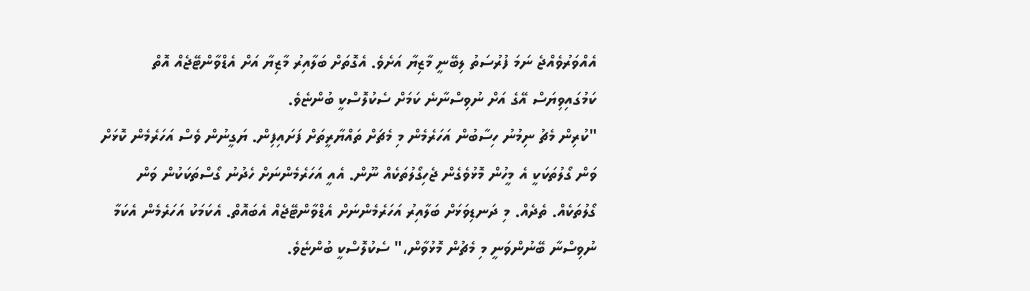އެއްވަރުވެއްޖެ ނަމަ ފުރުސަތު ލިބޭނީ މާޒިޔާ އަށެވެ. އެގޮތަށް ބަލާއިރު މާޒިޔާ އަށް އެޑްވާންޓޭޖެއް އޮތް ކަމުގައިވިޔަސް އޭގެ އަށް ނުވިސްނާނެ ކަމަށް ސެކުލޮސްކީ ބުންޏެވެ.
"ކުރިން މެޗު ނިމުނު ހިސާބުން އަހަރެމެން މި މެޗަށް ތައްޔާރީތަށް ފަށައިފިން. ޔަގީނުން ވެސް އަހަރެމެން ކޮޅަށް ވަން ގޯލުތަކަކީ އެ މީހުން މޮޅުވެގެން ޖެހިގޯލުތަކެއް ނޫން. އެއީ އަހަރެމެންނަށް ހެދުނު ގޯސްތަކަކުން ވަން ގޯލުތަކެއް. ތެދެއް. މި ދަނޑިވަޅަށް ބަލާއިރު އަހަރެމެންނަށް އެޑްވާންޓޭޖެއް އެބައޮތް. އެކަމަކު އަހަރެމެން އެކަމާ ނުވިސްނާ ބޭނުންވަނީ މި މެޗުން މޮޅުވާން،" ސެކުލޮސްކީ ބުންޏެވެ.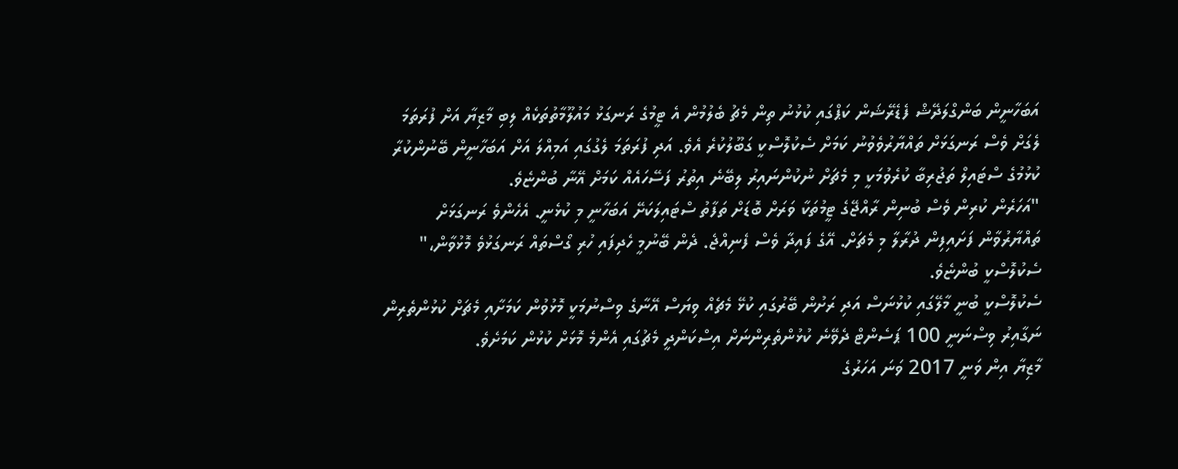އަބަހާނީން ބަންގްލަދޭޝް ފެޑެރޭޝަން ކަޕްގައި ކުޅުނު ތިން މެޗު ބެލުމުން އެ ޓީމުގެ ރަނގަޅު މައުލޫމާތުތަކެއް ލިބި މާޒިޔާ އަށް ފުރަތަމަ ލެގަށް ވެސް ރަނގަޅަށް ތައްޔާރުވެވުނު ކަމަށް ސެކުލޮސްކީ ގަބޫލުކުރެ އެވެ. އަދި ފުރަތަމަ ލެގުގައި އަމިއްލަ އަށް އަބަހާނީން ބޭނުންކުރާ ކުޅުމުގެ ސްޓައިލް ތަޖުރިބާ ކުރެވުމަކީ މި މެޗަށް ނުކުންނައިރު ލިބޭނެ އިތުރު ފަސޭހައެއް ކަމަށް އޭނާ ބުންޏެވެ.
"އަހަރެން ކުރިން ވެސް ބުނިން ރާއްޖޭގެ ޓީމުތަކާ ވަރަށް ބޮޑަށް ތަފާތު ސްޓައިލަކަށޭ އަބަހާނީ މި ކުޅެނީ. އެހެންވެ ރަނގަޅަށް ތައްޔާރުވާން ފަށައިފިން ދުރާލާ މި މެޗަށް. އޭގެ ފައިދާ ވެސް ފެނިއްޖެ. ދެން ބޭނުމީ ހެދިފައި ހުރި ގޯސްތައް ރަނގަޅުވެ މޮޅުވާން،" ސެކުލޮސްކީ ބުންޏެވެ.
ސެކުލޮސްކީ ބުނީ މާލޭގައި ކުޅުނަސް އަދި ރަށުން ބޭރުގައި ކުޅޭ މެޗެއް ވިޔަސް އޭނާގެ ވިސްނުމަކީ މޮޅުވުން ކަމަށާއި މެޗަށް ކުޅުންތެރިން ނަގާއިރު ވިސްނަނީ 100 ޕަސެންޓް ދެވޭނެ ކުޅުންތެރިންނަށް އިސްކަންދީ މެޗުގައި އެންމެ މޮޅަށް ކުޅުން ކަމަށެވެ.
މާޒިޔާ އިން ވަނީ 2017 ވަނަ އަހަރުގެ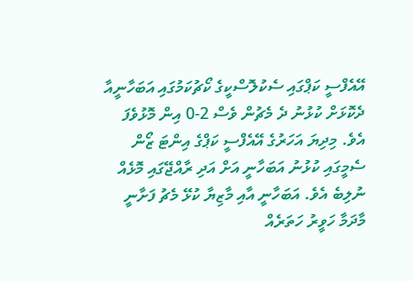އޭއެފްސީ ކަޕްގައި ސެކުލޮސްކީގެ ކޯޗުކަމުގައި އަބަހާނީއާ ދެކޮޅަށް ކުޅުނު ދެ މެޗުން ވެސް 2-0 އިން މޮޅުވެފަ އެވެ. މިދިޔަ އަހަރުގެ އޭއެފްސީ ކަޕްގެ އިންޓަ ޒޯން ސެމީގައި ކުޅުނު އަބަހާނީ އަށް އަދި ރާއްޖޭގައި މޮޅެއް ނުލިބެ އެވެ. އަބަހާނީ އާއި މާޒިޔާ ކުޅޭ މެޗު ފަށާނީ މާދަމާ ހަވީރު ހަތަރެއް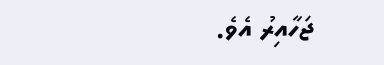ޖަހާއިރު އެވެ.